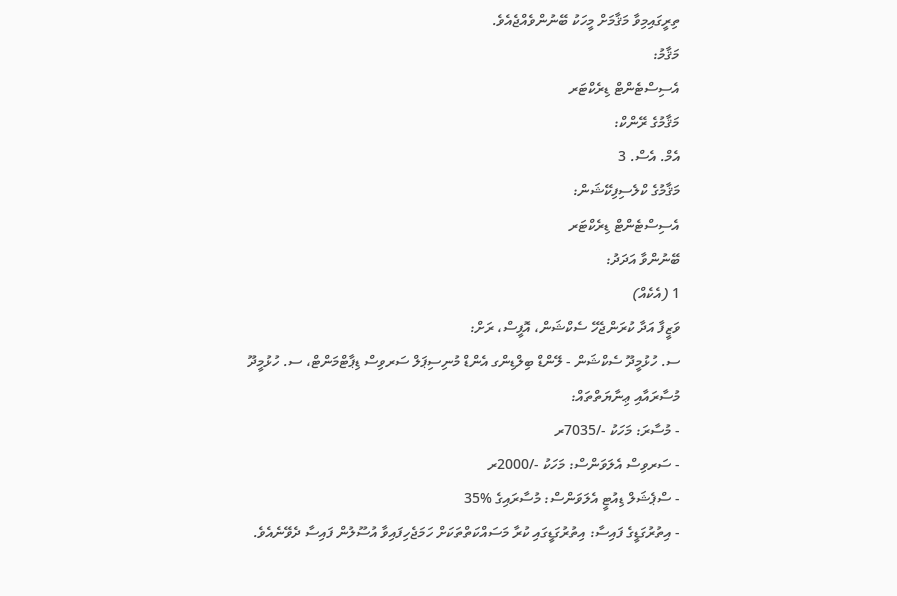ތިރީގައިމިވާ މަޤާމަށް މީހަކު ބޭނުންވެއްޖެއެވެ.
މަޤާމު:
އެސިސްޓެންޓް ޑިރެކްޓަރ
މަޤާމުގެ ރޭންކް:
އެމް. އެސް. 3
މަޤާމުގެ ކްލެސިފިކޭޝަން:
އެސިސްޓެންޓް ޑިރެކްޓަރ
ބޭނުންވާ އަދަދު:
1 (އެކެއް)
ވަޒީފާ އަދާ ކުރަންޖެހޭ ސެކްޝަން، އޮފީސް، ރަށް:
ސ. ހުޅުމީދޫ ސެކްޝަން - ލޭންޑް ބިލްޑިންގ އެންޑް މުނިސިޕަލް ސަރވިސް ޑިޕާޓްމަންޓް، ސ. ހުޅުމީދޫ
މުސާރައާއި ޢިނާޔަތްތައް:
- މުސާރަ: މަހަކު -/7035ރ
- ސަރވިސް އެލަވަންސް: މަހަކު -/2000ރ
- ސްޕެޝަލް ޑިއުޓީ އެލަވަންސް: މުސާރައިގެ %35
- އިތުރުގަޑީގެ ފައިސާ: އިތުރުގަޑީގައި ކުރާ މަސައްކަތްތަކަށް ހަމަޖެހިފައިވާ އުސޫލުން ފައިސާ ދެވޭނެއެވެ.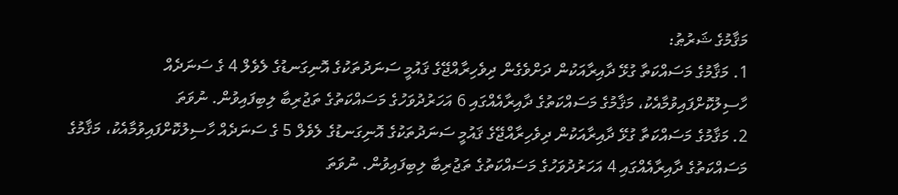މަޤާމުގެ ޝަރުޠު:
1. މަޤާމުގެ މަސައްކަތާ ގުޅޭ ދާއިރާއަކުން ދަށްވެގެން ދިވެހިރާއްޖޭގެ ޤައުމީ ސަނަދުތަކުގެ އޮނިގަނޑުގެ ލެވެލް 4 ގެ ސަނަދެއް ހާސިލުކޮށްފައިވުމާއެކު، މަޤާމުގެ މަސައްކަތުގެ ދާއިރާއެއްގައި 6 އަހަރުދުވަހުގެ މަސައްކަތުގެ ތަޖުރިބާ ލިބިފައިވުން. ނުވަތަ
2. މަޤާމުގެ މަސައްކަތާ ގުޅޭ ދާއިރާއަކުން ދިވެހިރާއްޖޭގެ ޤައުމީ ސަނަދުތަކުގެ އޮނިގަނޑުގެ ލެވެލް 5 ގެ ސަނަދެއް ހާސިލުކޮށްފައިވުމާއެކު، މަޤާމުގެ މަސައްކަތުގެ ދާއިރާއެއްގައި 4 އަހަރުދުވަހުގެ މަސައްކަތުގެ ތަޖުރިބާ ލިބިފައިވުން. ނުވަތަ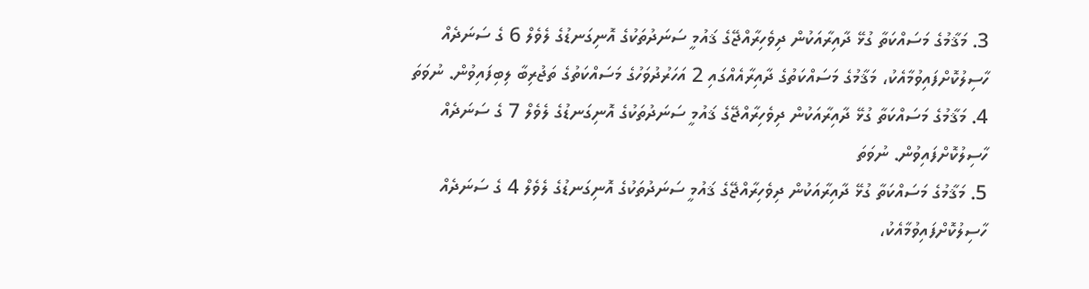3. މަޤާމުގެ މަސައްކަތާ ގުޅޭ ދާއިރާއަކުން ދިވެހިރާއްޖޭގެ ޤައުމީ ސަނަދުތަކުގެ އޮނިގަނޑުގެ ލެވެލް 6 ގެ ސަނަދެއް ހާސިލުކޮށްފައިވުމާއެކު، މަޤާމުގެ މަސައްކަތުގެ ދާއިރާއެއްގައި 2 އަހަރުދުވަހުގެ މަސައްކަތުގެ ތަޖުރިބާ ލިބިފައިވުން. ނުވަތަ
4. މަޤާމުގެ މަސައްކަތާ ގުޅޭ ދާއިރާއަކުން ދިވެހިރާއްޖޭގެ ޤައުމީ ސަނަދުތަކުގެ އޮނިގަނޑުގެ ލެވެލް 7 ގެ ސަނަދެއް ހާސިލުކޮށްފައިވުން. ނުވަތަ
5. މަޤާމުގެ މަސައްކަތާ ގުޅޭ ދާއިރާއަކުން ދިވެހިރާއްޖޭގެ ޤައުމީ ސަނަދުތަކުގެ އޮނިގަނޑުގެ ލެވެލް 4 ގެ ސަނަދެއް ހާސިލުކޮށްފައިވުމާއެކު،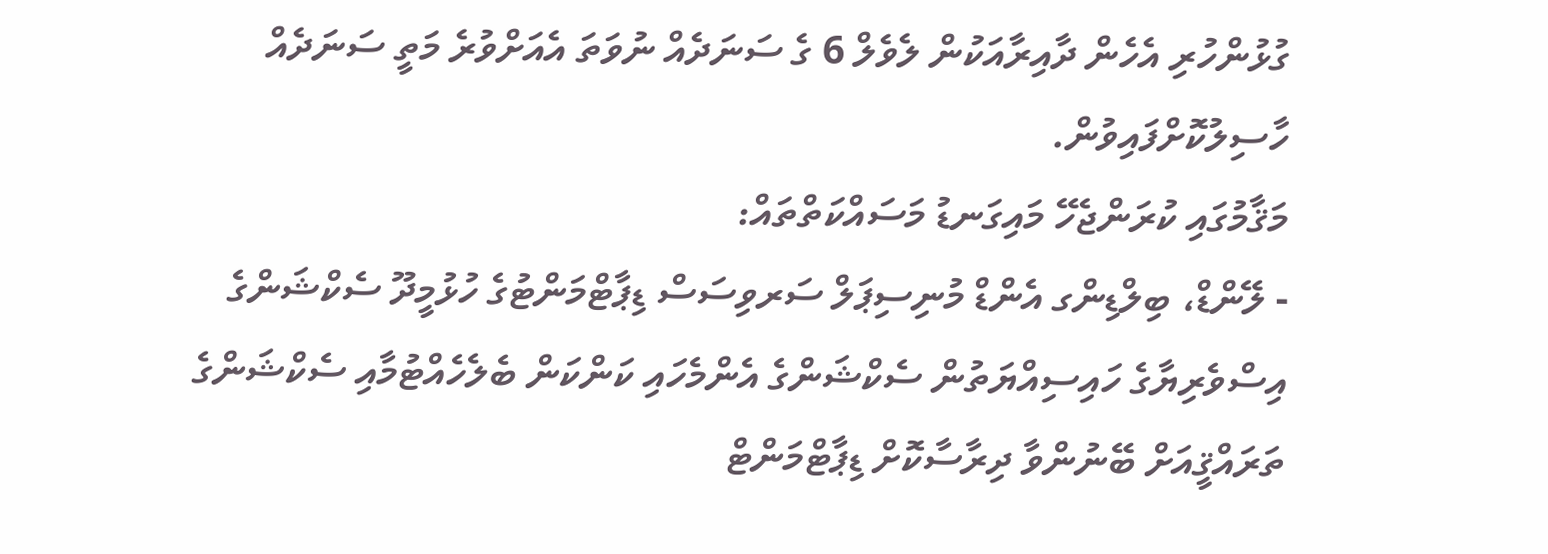ގުޅުންހުރި އެހެން ދާއިރާއަކުން ލެވެލް 6 ގެ ސަނަދެއް ނުވަތަ އެއަށްވުރެ މަތީ ސަނަދެއް ހާސިލުކޮށްފައިވުން.
މަޤާމުގައި ކުރަންޖެހޭ މައިގަނޑު މަސައްކަތްތައް:
- ލޭންޑް، ބިލްޑިންގ އެންޑް މުނިސިޕަލް ސަރވިސަސް ޑިޕާޓްމަންޓުގެ ހުޅުމީދޫ ސެކްޝަންގެ އިސްވެރިޔާގެ ހައިސިއްޔަތުން ސެކްޝަންގެ އެންމެހައި ކަންކަން ބެލެހެއްޓުމާއި ސެކްޝަންގެ ތަރައްޤީއަށް ބޭނުންވާ ދިރާސާކޮށް ޑިޕާޓްމަންޓް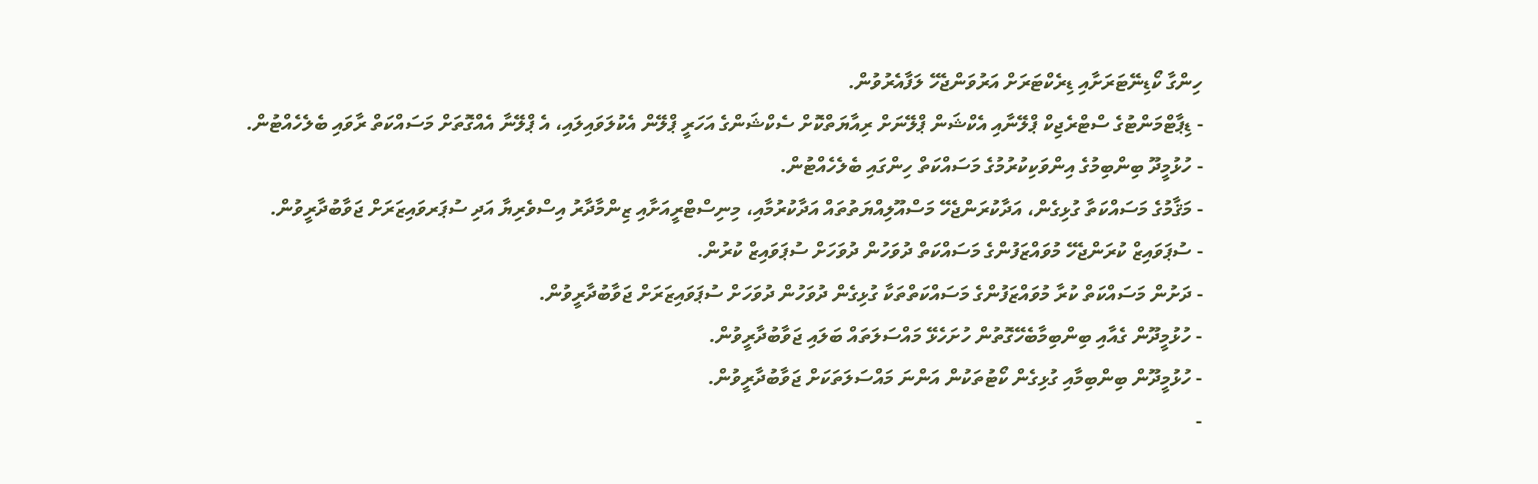ހިންގާ ކޯޑިނޭޓަރަށާއި ޑިރެކްޓަރަށް އަރުވަންޖެހޭ ލަފާއެރުވުން.
- ޑިޕާޓްމަންޓުގެ ސްޓްރެޖިކް ޕްލޭނާއި އެކްޝަން ޕްލޭނަށް ރިއާޔަތްކޮށް ސެކްޝަންގެ އަހަރީ ޕްލޭން އެކުލަވައިލައި، އެ ޕްލޭނާ އެއްގޮތަށް މަސައްކަތް ރާވައި ބެލެހެއްޓުން.
- ހުޅުމީދޫ ބިންބިމުގެ އިންވަކިކުރުމުގެ މަސައްކަތް ހިންގައި ބެލެހެއްޓުން.
- މަޤާމުގެ މަސައްކަތާ ގުޅިގެން، އަދާކުރަންޖެހޭ މަސްއޫލިއްޔަތުތައް އަދާކުރުމާއި، މިނިސްޓްރީއަށާއި ޒިންމާދާރު އިސްވެރިޔާ އަދި ސުޕަރވައިޒަރަށް ޖަވާބުދާރީވުން.
- ސުޕަވައިޒް ކުރަންޖެހޭ މުވައްޒަފުންގެ މަސައްކަތް ދުވަހުން ދުވަހަށް ސުޕަވައިޒް ކުރުން.
- ދަށުން މަސައްކަތް ކުރާ މުވައްޒަފުންގެ މަސައްކަތްތަކާ ގުޅިގެން ދުވަހުން ދުވަހަށް ސުޕަވައިޒަރަށް ޖަވާބުދާރީވުން.
- ހުޅުމީދޫން ގެއާއި ބިންބިމާބެހޭގޮތުން ހުށަހެޅޭ މައްސަލަތައް ބަލައި ޖަވާބުދާރީވުން.
- ހުޅުމީދޫން ބިންބިމާއި ގުޅިގެން ކޯޓުތަކުން އަންނަ މައްސަލަތަކަށް ޖަވާބުދާރީވުން.
-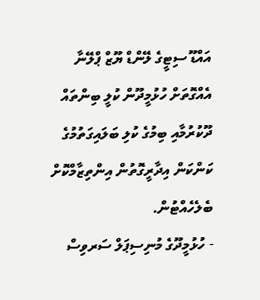އައްޑޫ ސިޓީގެ ލޭންޑް ޔޫޒް ޕްލޭނާ އެއްގޮތަށް ހުޅުމީދޫން ކުލީ ބިންތައް ދޫކުރުމާއި ބިމުގެ ކުލި ބަލައިގަތުމުގެ ކަންކަން އިދާރީގޮތުން އިންތިޒާމްކޮށް ބެލެހެއްޓުން.
- ހުޅުމީދޫގެ މުނިސިޕަލް ސަރވިސް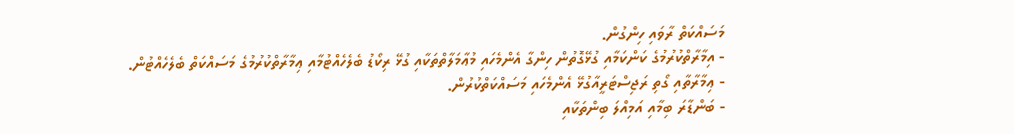މަސައްކަތް ރާވައި ހިންގުން.
- އިމާރާތްކުރުމުގެ ކަންކަމާއި ގުޅޭގޮތުން ހިންގާ އެންމެހައި މުޢާމަލާތްތަކާއި ގުޅޭ ރިކޯޑު ބެލެހެއްޓުމާއި ޢިމާރާތްކުރުމުގެ މަސައްކަތް ބެލެހެއްޓުން.
- ޢިމާރާތާއި ގޯތި ރަޖިސްޓަރީއާގުޅޭ އެންމެހައި މަސައްކަތްކުރުން.
- ބަންޑާރަ ބިމާއި އަމިއްލަ ބިންތަކާއި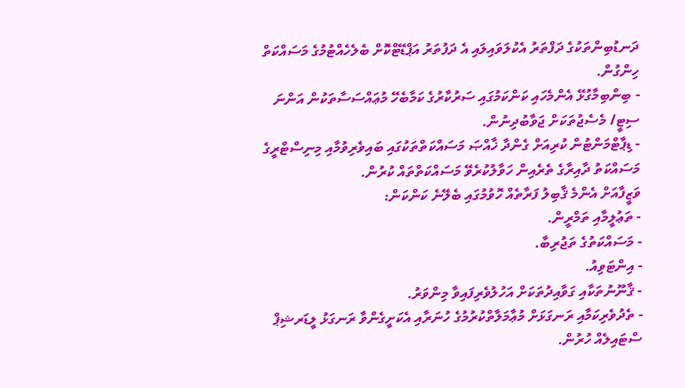ދަނޑުބިންތަކުގެ ދަފްތަރު އެކުލަވައިލައި އެ ދަފުތަރު އަޕްޑޭޓްކޮށް ބެލެހެއްޓުމުގެ މަސައްކަތް ހިންގުން.
- ބިންބިމާގުޅޭ އެންމެހައި ކަންކަމުގައި ސަރުކާރުގެ ކަމާބެހޭ މުޢައްސަސާތަކުން އަންނަ ސިޓީ/ މެސެޖުތަކަށް ޖަވާބުދިނުން.
- ޑިޕާޓްމަންޓުން ކުރިއަށް ގެންދާ ޚާއްޞަ މަސައްކަތްތަކުގައި ބައިވެރިވުމާއި މިނިސްޓްރީގެ މަސައްކަތު ދާއިރާގެ ތެރެއިން ހަވާލުކުރެވޭ މަސައްކަތްތައް ކުރުން.
ވަޒީފާއަށް އެންމެ ޤާބިލު ފަރާތެއް ހޮވުމުގައި ބެލޭނެ ކަންކަން:
- ތަޢުލީމާއި ތަމްރީން.
- މަސައްކަތުގެ ތަޖުރިބާ.
- އިންޓަވިއު.
- ޤާނޫނުތަކާއި ގަވާއިދުތަކަށް އަހުލުވެރިފައިވާ މިންވަރު.
- ތެދުވެރިކަމާއި ރަނގަޅަށް މުޢާމަލާތްކުރުމުގެ ހުނަރާއި އެކަށީގެންވާ ރަނގަޅު ލީޑަރޝިޕް ސްޓައިލެއް ހުރުން.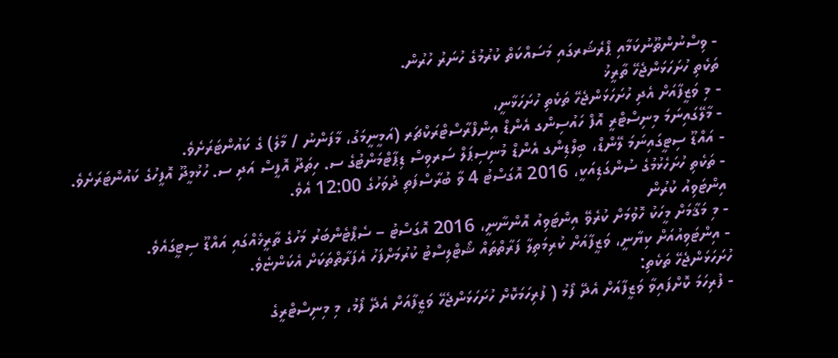- ވިސްނުންތޫނުކަމާއި ޕްރެޝަރގައި މަސައްކަތް ކުރުމުގެ ހުނަރު ހުރުން.
ތަކެތި ހުށަހަޅަންޖެހޭ ތާރީޚު
- މި ވަޒީފާއަށް އެދި ހުށަހަޅަންޖެހޭ ތަކެތި ހުށަހަޅާނީ،
- މާލޭގައިނަމަ މިނިސްޓްރީ އޮފް ހައުސިންގ އެންޑް އިންފްރާސްޓްރަކްޗަރ (އަމީނީމަގު، މާފަންނު / މާލެ) ގެ ކައުންޓަރަށެވެ.
- އައްޑޫ ސިޓީގައިނަމަ ލޭންޑް، ބިލްޑިންގ އެންޑް މުނިސިޕަލް ސަރވިސް ޑިޕާޓްމަންޓުގެ ސ. ހިތަދޫ އޮފީސް އަދި ސ. ހުޅުމީދޫ އޮފީހުގެ ކައުންޓަރަށެވެ.
- ތަކެތި ހުށަހެޅުމުގެ ސުންގަޑިއަކީ، 2016 އޮގަސްޓު 4 ވާ ބުރާސްފަތި ދުވަހުގެ 12:00 އެވެ.
އިންޓަވިއު ކުރުން
- މި މަޤާމަށް މީހަކު ހޮވުމަށް ކުރެވޭ އިންޓަވިއު އޮންނާނީ، 2016 އޮގަސްޓު – ސެޕްޓެންބަރު މަހުގެ ތާރީޚެއްގައި އައްޑޫ ސިޓީގައެވެ.
- އިންޓަވިއުއަށް ކިޔާނީ، ވަޒީފާއަށް ކުރިމަތިލާ ފަރާތްތައް ޝޯޓްލިސްޓު ކުރުމަށްފަހު އެފަރާތްތަކަށް އެކަންޏެވެ.
ހުށަހަޅަންޖެހޭ ތަކެތި:
- ފުރިހަމަ ކޮށްފައިވާ ވަޒީފާއަށް އެދޭ ފޯމު ( ފުރިހަމަކޮށް ހުށަހަޅަންޖެހޭ ވަޒީފާއަށް އެދޭ ފޯމު، މި މިނިސްޓްރީގެ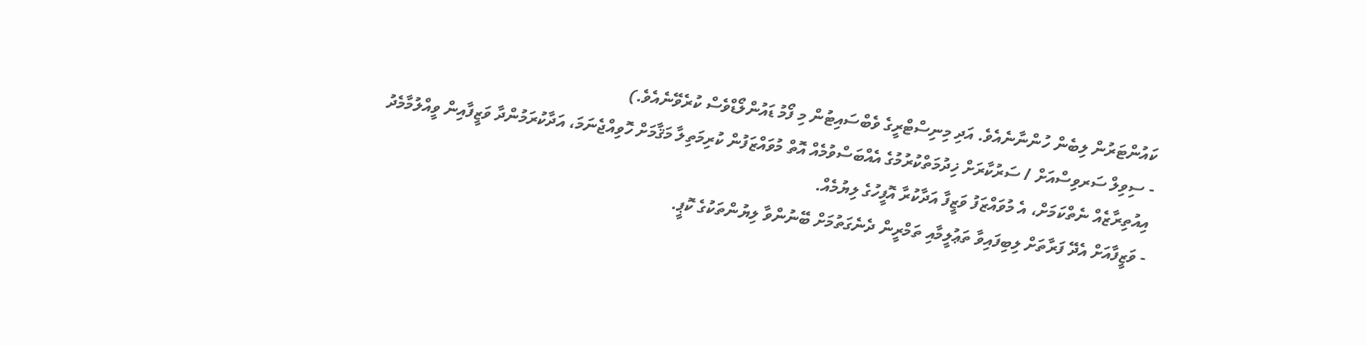ކައުންޓަރުން ލިބެން ހުންނާނެއެވެ. އަދި މިނިސްޓްރީގެ ވެބްސައިޓުން މި ފޯމު ޑައުންލޯޑްވެސް ކުރެވޭނެއެވެ.)
- ސިވިލް ސަރވިސްއަށް / ސަރުކާރަށް ޚިދުމަތްކުރުމުގެ އެއްބަސްވުމެއް އޮތް މުވައްޒަފުން ކުރިމަތިލާ މަޤާމަށް ހޮވިއްޖެނަމަ، އަދާކުރަމުންދާ ވަޒީފާއިން ވީއްލުމާމެދު އިއުތިރާޒެއް ނެތްކަމަށް، އެ މުވައްޒަފު ވަޒީފާ އަދާކުރާ އޮފީހުގެ ލިޔުމެއް.
- ވަޒީފާއަށް އެދޭ ފަރާތަށް ލިބިފައިވާ ތަޢުލީމާއި ތަމްރީން ދެނެގަތުމަށް ބޭނުންވާ ލިޔުންތަކުގެ ކޮޕީ.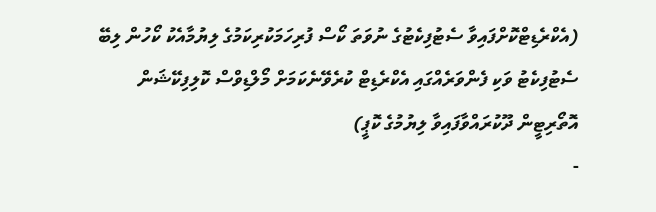(އެކްރެޑިޓްކޮށްފައިވާ ސެޓުފިކެޓުގެ ނުވަތަ ކޯސް ފުރިހަމަކުރިކަމުގެ ލިޔުމާއެކު ކޯހުން ލިބޭ ސެޓުފިކެޓު ވަކި ފެންވަރެއްގައި އެކްރެޑިޓް ކުރެވޭނެކަމަށް މޯލްޑިވްސް ކޮލިފިކޭޝަން އޮތޯރިޓީން ދޫކުރައްވާފައިވާ ލިޔުމުގެ ކޮޕީ)
-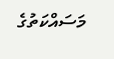މަސައްކަތުގެ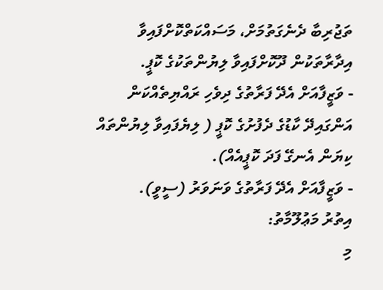ތަޖުރިބާ ދެނެގަތުމަށް، މަސައްކަތްކޮށްފައިވާ އިދާރާތަކުން ދޫކޮށްފައިވާ ލިޔުންތަކުގެ ކޮޕީ.
- ވަޒީފާއަށް އެދޭ ފަރާތުގެ ދިވެހި ރައްޔިތެއްކަން އަންގައިދޭ ކާޑުގެ ދެފުށުގެ ކޮޕީ ( ލިޔެފައިވާ ލިޔުންތައް ކިޔަން އެނގޭ ފަދަ ކޮޕީއެއް).
- ވަޒީފާއަށް އެދޭ ފަރާތުގެ ވަނަވަރު (ސީވީ).
އިތުރު މަޢުލޫމާތު:
މި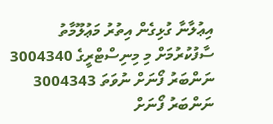އިޢުލާނާ ގުޅިގެން އިތުރު މަޢުލޫމާތު ސާފުކުރުމަށް މި މިނިސްޓްރީގެ 3004340 ނަންބަރު ފޯނަށް ނުވަތަ 3004343 ނަންބަރު ފޯނަށް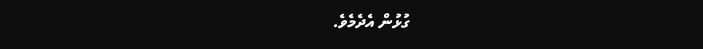ގުޅުން އެދެމެވެ.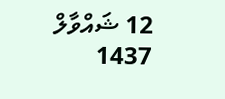12 ޝައްވާލް 1437